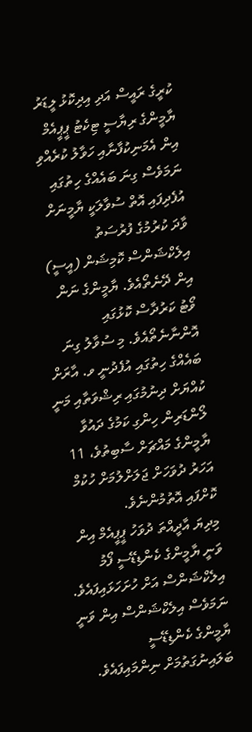ކުރީގެ ރައީސް އަދި އިދިކޮޅު ލީޑަރު ޔާމީންގެ ރިޔާސީ ޓިކެޓު ޕީޕީއެމް އިން އެމަނިކުފާނާއި ހަވާލު ކުރެއްވި ނަމަވެސް ގިނަ ބައެއްގެ ހިތުގައި އުފެދިފައި އޮތް ސުވާލަކީ ޔާމީނަށް ވާދަ ކުރުމުގެ ފުރުސަތު އިލެކްޝަންސް ކޮމިޝަން (އީސީ) އިން ދޭނެތޯއެވެ. ޔާމީންގެ ނަން ވޯޓު ކަރުދާސް ކޮޅުގައި އޮންނާނެތޯއެވެ. މި ސުވާލު ގިނަ ބައެއްގެ ހިތުގައި އުފެދުނީ ވ. އާރަށް ކުއްޔަށް ދިނުމުގައި ރިޝްވަތާއި މަނީ ލޯންޑަރިން ހިންގި ކަމުގެ ދައުވާ ޔާމީންގެ މައްޗަށް ސާބިތުވެ، 11 އަހަރު ދުވަހަށް ޖަލަށްލުމަށް ހުކުމް ކޮށްފައި އޮތުމުންނެވެ.
މިދިޔަ އާދީއްތަ ދުވަހު ޕީޕީއެމް އިން ވަނީ ޔާމީންގެ ކެންޑިޑޭސީ ފޯމު އިލެކްޝަންސް އަށް ހުށަހަޅައިފައެވެ. ނަމަވެސް އިލެކްޝަންސް އިން ވަނީ ޔާމީންގެ ކެންޑިޑޭސީ ބަލައިނުގަތުމަށް ނިންމައިފައެވެ.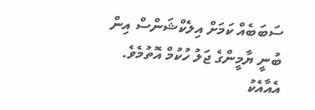ސަބަބެއް ކަމަށް އިލެކްޝަންސް އިން ބުނީ ޔާމީންގެ ޖަލު ހުކުމް އޮތުމެވެ. އެއާއެކު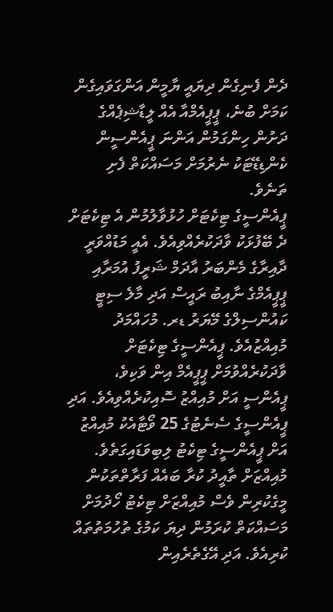ދެން ފެނިގެން ދިޔައީ ޔާމީން އަންގަވައިގެން ކަމަށް ބުނެ، ޕީޕީއެމްއާ އެއް ލީޑާޝިޕެއްގެ ދަށުން ހިންގަމުން އަންނަ ޕީއެންސީން ކެންޑިޑޭޓަކު ނެރުމަށް މަސައްކަތް ފެށި ތަނެވެ.
ޕީއެންސީގެ ޓިކެޓަށް ހުޅުވާލުމުން އެ ޓިކެޓަށް ދެ ބޭފުޅަކު ވާދަކުރެއްވިއެވެ. އެއީ މަޑުއްވަރީ ދާއިރާގެ މެންބަރު އާދަމް ޝަރީފު އުމަރާއި ޕީޕީއެމްގެ ނާއިބު ރައީސް އަދި މާލެ ސިޓީ ކައުންސިލްގެ މޭޔަރު ޑރ. މުހައްމަދު މުއިއްޒުއެވެ. ޕީއެންސީގެ ޓިކެޓަށް ވާދަކުރެއްވުމަށް ޕީޕީއެމް އިން ވަކިވެ، ޕީއެންސީ އަށް މުއިއްޒު ސޮއިކުރެއްވިއެވެ. އަދި ޕީއެންސީގެ ސެނެޓުގެ 25 ވޯޓާއެކު މުއިއްޒު އަށް ޕީއެންސީގެ ޓިކެޓު ލިބިވަޑައިގަތެވެ.
މުއިއްޒަށް ތާއީދު ކުރާ ބައެއް ފަރާތްތަކުން މީގެކުރިން ވެސް މުއިއްޒަށް ޓިކެޓު ހޯދުމަށް މަސައްކަތް ކުރަމުން ދިޔަ ކަމުގެ ތުހުމަތުތައް ކުރިއެވެ. އަދި އޭގެތެރެއިން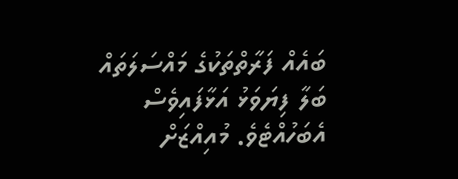ބައެއް ފަރާތްތަކުގެ މައްސަލަތައް ބަލާ ފިޔަވަޅު އަޅާފައިވެސް އެބަހުއްޓެވެ. މުއިއްޒަށް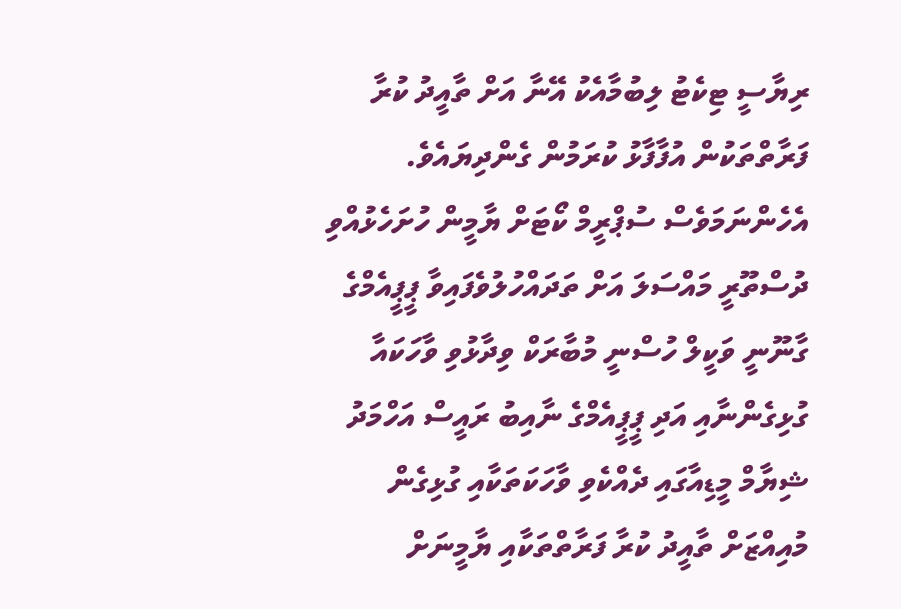ރިޔާސީ ޓިކެޓު ލިބުމާއެކު އޭނާ އަށް ތާއީދު ކުރާ ފަރާތްތަކުން އުފާފާޅު ކުރަމުން ގެންދިޔައެވެ.
އެހެންނަމަވެސް ސުޕްރީމް ކޯޓަށް ޔާމީން ހުށަހެޅުއްވި ދުސްތޫރީ މައްސަލަ އަށް ތަދައްހުލުވެފައިވާ ޕީޕީއެމްގެ ގާނޫނީ ވަކީލް ހުސްނީ މުބާރަކް ވިދާޅުވި ވާހަކައާ ގުޅިގެންނާއި އަދި ޕީޕީއެމްގެ ނާއިބު ރައީސް އަހްމަދު ޝިޔާމް މީޑިއާގައި ދެއްކެވި ވާހަކަތަކާއި ގުޅިގެން މުއިއްޒަށް ތާއީދު ކުރާ ފަރާތްތަކާއި ޔާމީނަށް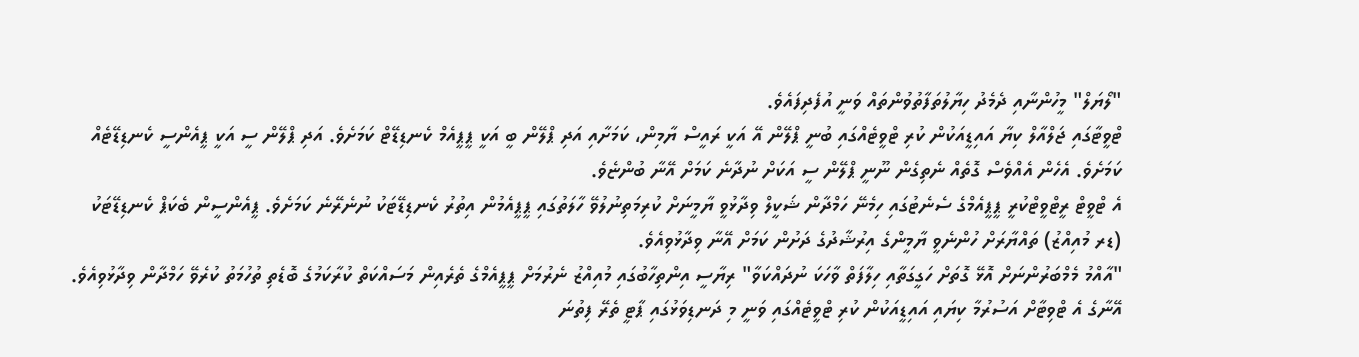"ލޯޔަލް" މީހުންނާއި ދެމެދު ހިޔާލުތަފާތުވުންތައް ވަނީ އުފެދިފައެވެ.
ޓްވީޓާގައި ޖަލްއާލް ކިޔާ އައިޑީއަކުން ކުރި ޓްވީޓެއްގައި ބުނީ ޕްލޭން އޭ އަކީ ރައީސް ޔާމިން، ކަމަށާއި އަދި ޕްލޭން ބީ އަކީ ޕީޕީއެމް ކެނޑިޑޭޓް ކަމަށެވެ. އަދި ޕްލޭން ސީ އަކީ ޕީއެންސީ ކެނޑިޑޭޓެއް ކަމަށެވެ. އެހެން އެއްވެސް ގޮތެއް ނެތިގެން ނޫނީ ޕްލޭން ސީ އަކަށް ނުދާނެ ކަމަށް އޭނާ ބުންޏެވެ.
އެ ޓްވީޓް ރީޓްވީޓްކުރީ ޕީޕީއެމްގެ ސެނެޓުގައި ހިމެނޭ ހަމްދާން ޝަކީލް ވިދާޅުވީ ޔާމީނަށް ކުރިމަތިނުލުވޭ ހާލަތުގައި ޕީޕީއެމުން އިތުރު ކެނޑިޑޭޓަކު ނުނެރޭނެ ކަމަށެވެ. ޕީއެންސީން ބެކަޕް ކެނޑިޑޭޓަކު (ޑރ މުއިއްޒު) ތައްޔާރަށް ހުންނެވީ ޔާމީންގެ އިރުޝާދުގެ ދަށުން ކަމަށް އޭނާ ވިދާޅުވިއެވެ.
"އާއްމު މެމްބަރުންނަށް އޮޅޭ ގޮތަށް ހަގީގަތާއި ހިލާފަތް ވާހަކަ ނުދައްކަވާ" ރިޔާސީ އިންތިހާބުގައި މުއިއްޒު ނެރުމަށް ޕީޕީއެމްގެ ތެރެއިން މަސައްކަތް ކުރާކަމުގެ ބޮޑެތި ތުހުމަތު ކުރެވޭ ހަމްދާން ވިދާޅުވިއެވެ.
އޭނާގެ އެ ޓްވިޓާށް އަސުރުމާ ކިޔައި އައިޑީއަކުން ކުރި ޓްވީޓެއްގައި ވަނީ މި ދަނޑިވަޅުގައި ޕާޓީ ތެރޭ ފިތުނަ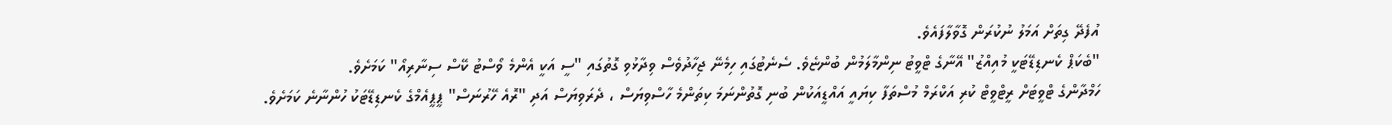އުފެދޭ ގިތަށް އަމަލު ނުކުރަން ގޮވާލާފައެވެ.
"ބެކަޕް ކެނޑިޑޭޓަކީ މުއިއްޒު" އޭނާގެ ޓްވީޓު ނިންމާލަމުން ބުންޏެވެ. ސެނެޓުގައި ހިމެނޭ ޖިހާދުވެސް ވިދާޅުވި ގޮތުގައި "ސީ އަކީ އެންމެ ވޯސްޓު ކޭސް ސިނާރިއޯ" ކަމަށެވެ.
ހަމްދާންގެ ޓްވީޓަށް ރީޓްވީޓް ކުރި އަކްރަމް މުސްތަފާ ކިޔައީ އައްޑީއަކުން ބުނި ގޮތުންނަމަ ކިތަންމެ ހާސްވިޔަސް ، ދެރަވިޔަސް އަދި "ރޮއެ ހޭރުނަސް" ޕީޕީއެމްގެ ކެނޑިޑޭޓަކު ހުންނާނެ ކަމަށެވެ.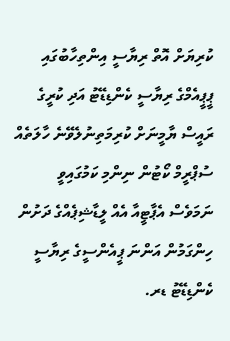ކުރިޔަށް އޮތް ރިޔާސީ އިންތިހާބުގައި ޕީޕީއެމްގެ ރިޔާސީ ކެންޑިޑޭޓު އަދި ކުރީގެ ރައީސް ޔާމީނަށް ކުރިމަތިނުލެވޭނެ ހާލަތެއް ސުޕްރީމް ކޯޓުން ނިންމި ކަމުގައިވީ ނަމަވެސް އެޕާޓީއާ އެއް ލީޑާޝިޕެއްގެ ދަށުން ހިންގަމުން އަންނަ ޕީއެންސީގެ ރިޔާސީ ކެންޑިޑޭޓު ޑރ.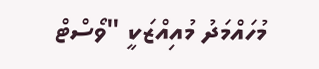މުހައްމަދު މުއިއްޒަކީ "ވޯސްޓް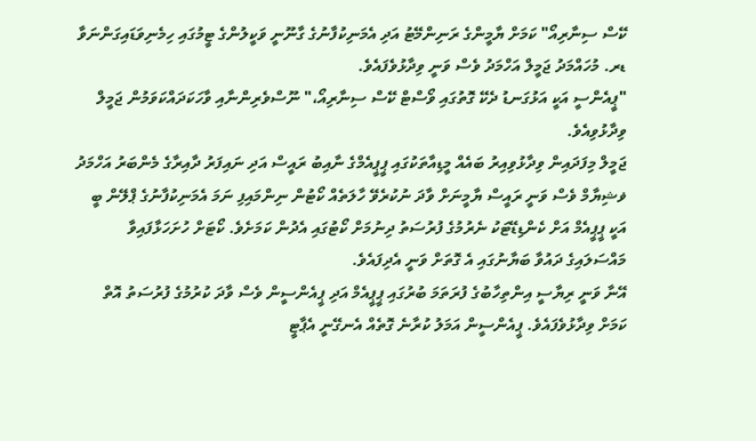ކޭސް ސިނާރިއޯ" ކަމަށް ޔާމީންގެ ރަނިންމޭޓު އަދި އެމަނިކުފާނުގެ ގާނޫނީ ވަކީލުންގެ ޓީމުގައި ހިމެނިވަޑައިގަންނަވާ ޑރ. މުހައްމަދު ޖަމީލް އަހްމަދު ވެސް ވަނީ ވިދާޅުވެފައެވެ.
"ޕީއެންސީ އަކީ އަޅުގަނޑު ދެކޭ ގޮތުގައި ވޯސްޓް ކޭސް ސިނާރިއޯ،" ނޫސްވެރިންނާއި ވާހަކަދައްކަވަމުން ޖަމީލް ވިދާޅުވިއެވެ.
ޖަމީލް މިފަދައިން ވިދާޅުވިއިރު ބައެއް މީޑިއާތަކުގައި ޕީޕީއެމްގެ ނާއިބު ރައީސް އަދި ނައިފަރު ދާއިރާގެ މެންބަރު އަހްމަދު ޥޝިޔާމް ވެސް ވަނީ ރައީސް ޔާމީނަށް ވާދަ ނުކުރެވޭ ހާލަތެއް ކޯޓުން ނިންމައިފި ނަމަ އެމަނިކުފާނުގެ ޕްލޭން ބީ އަކީ ޕީޕީއެމް އަށް ކެންޑިޑޭޓަކު ނެރުމުގެ ފުރުސަތު ދިނުމަށް ކޯޓުގައި އެދުން ކަމަށެވެ. ކޯޓަށް ހުށަހަޅާފައިވާ މައްސަލައިގެ ދައުވާ ބަޔާނުގައި އެ ގޮތަށް ވަނީ އެދިފައެވެ.
އޭނާ ވަނީ ރިޔާސީ އިންތިހާބުގެ ފުރަތަމަ ބުރުގައި ޕީޕީއެމް އަދި ޕީއެންސީން ވެސް ވާދަ ކުރުމުގެ ފުރުސަތު އޮތް ކަމަށް ވިދާޅުވެފައެވެ. ޕީއެންސީން އަމަލު ކުރާނެ ގޮތެއް އެނގޭނީ އެޕާޓީ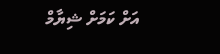އަށް ކަމަށް ޝިޔާމް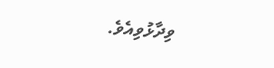ވިދާޅުވިއެވެ.